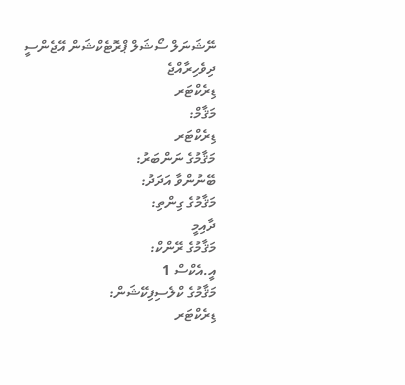ނޭޝަނަލް ސޯޝަލް ޕްރޮޓެކްޝަން އޭޖެންސީ
ދިވެހިރާއްޖެ
ޑިރެކްޓަރ
މަޤާމް:
ޑިރެކްޓަރ
މަޤާމުގެ ނަންބަރު:
ބޭނުންވާ އަދަދު:
މަޤާމުގެ ގިންތި:
ދާއިމީ
މަޤާމުގެ ރޭންކް:
އީ.އެކްސް 1
މަޤާމުގެ ކްލެސިފިކޭޝަން:
ޑިރެކްޓަރ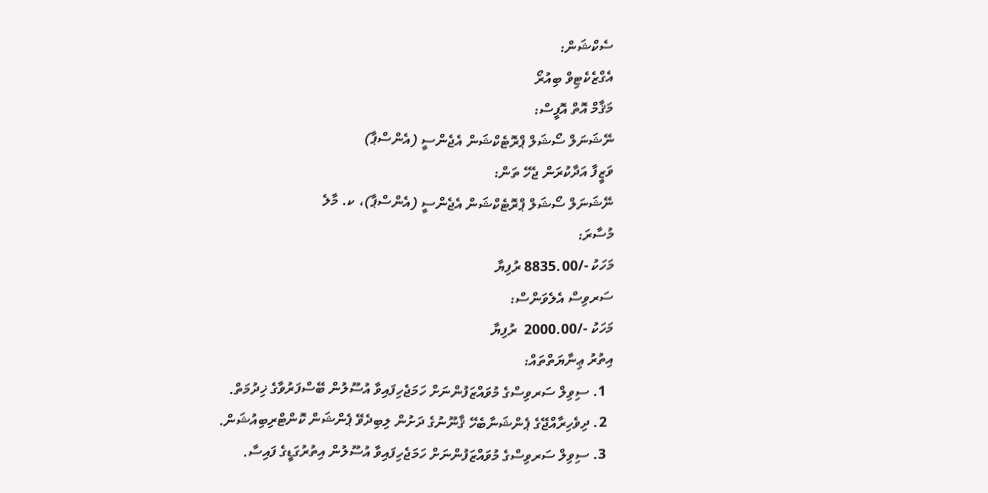ސެކްޝަން:
އެގްޒެކެޓިވް ބިއުރޯ
މަޤާމް އޮތް އޮފީސް:
ނޭޝަނަލް ސޯޝަލް ޕްރޮޓެކްޝަން އެޖެންސީ (އެންސްޕާ)
ވަޒީފާ އަދާކުރަން ޖެހޭ ތަން:
ނޭޝަނަލް ސޯޝަލް ޕްރޮޓެކްޝަން އެޖެންސީ (އެންސްޕާ)، ކ. މާލެ
މުސާރަ:
މަހަކު -/8835.00 ރުފިޔާ
ސަރވިސް އެލެވަންސް:
މަހަކު -/2000.00  ރުފިޔާ
އިތުރު ޢިނާޔަތްތައް:
  1. ސިވިލް ސަރވިސްގެ މުވައްޒަފުންނަށް ހަމަޖެހިފައިވާ އުސޫލުން ބޭސްފަރުވާގެ ޚިދުމަތް.
  2. ދިވެހިރާއްޖޭގެ ޕެންޝަނާބެހޭ ޤާނޫނުގެ ދަށުން ލިބިދެވޭ ޕެންޝަން ކޮންޓްރިބިއުޝަން.
  3. ސިވިލް ސަރވިސްގެ މުވައްޒަފުންނަށް ހަމަޖެހިފައިވާ އުސޫލުން އިތުރުގަޑީގެ ފައިސާ.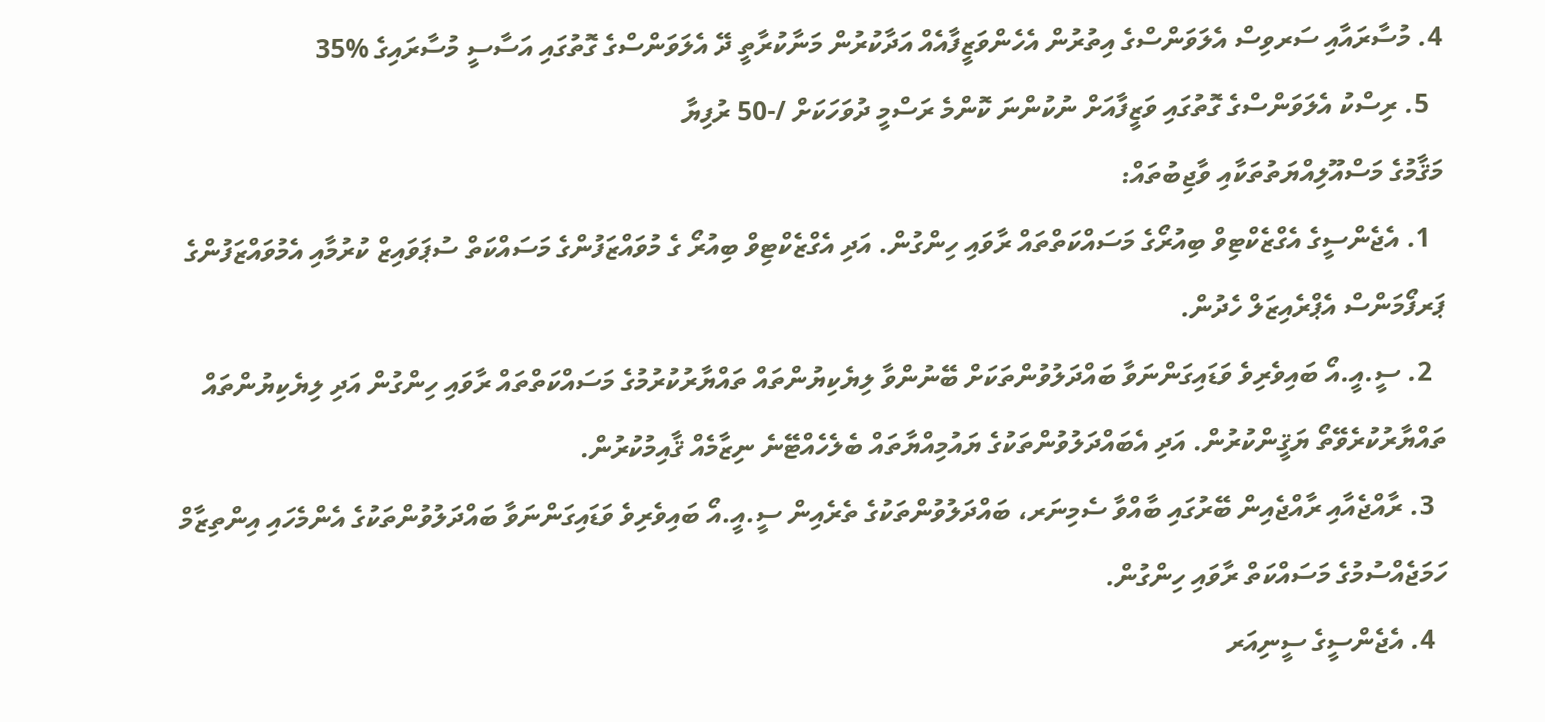4. މުސާރައާއި ސަރވިސް އެލަވަންސްގެ އިތުރުން އެހެންވަޒީފާއެއް އަދާކުރުން މަނާކުރާތީ ދޭ އެލަވަންސްގެ ގޮތުގައި އަސާސީ މުސާރައިގެ %35
  5. ރިސްކު އެލަވަންސްގެ ގޮތުގައި ވަޒީފާއަށް ނުކުންނަ ކޮންމެ ރަސްމީ ދުވަހަކަށް /-50 ރުފިޔާ
މަޤާމުގެ މަސްއޫލިއްޔަތުތަކާއި ވާޖިބުތައް:
  1. އެޖެންސީގެ އެގްޒެކްޓިވް ބިއުރޯގެ މަސައްކަތްތައް ރާވައި ހިންގުން. އަދި އެގްޒެކްޓިވް ބިއުރޯ ގެ މުވައްޒަފުންގެ މަސައްކަތް ސުޕަވައިޒް ކުރުމާއި އެމުވައްޒަފުންގެ ޕަރފޯމަންސް އެޕްރެއިޒަލް ހެދުން.
  2. ސީ.އީ.އޯ ބައިވެރިވެ ވަޑައިގަންނަވާ ބައްދަލުވުންތަކަށް ބޭނުންވާ ލިޔެކިޔުންތައް ތައްޔާރުކުރުމުގެ މަސައްކަތްތައް ރާވައި ހިންގުން އަދި ލިޔެކިޔުންތައް ތައްޔާރުކުރެވޭތޯ ޔަޤީންކުރުން. އަދި އެބައްދަލުވުންތަކުގެ ޔައުމިއްޔާތައް ބެލެހެއްޓޭނެ ނިޒާމެއް ޤާއިމުކުރުން.
  3. ރާއްޖެއާއި ރާއްޖެއިން ބޭރުގައި ބާއްވާ ސެމިނަރ، ބައްދަލުވުންތަކުގެ ތެރެއިން ސީ.އީ.އޯ ބައިވެރިވެ ވަޑައިގަންނަވާ ބައްދަލުވުންތަކުގެ އެންމެހައި އިންތިޒާމް ހަމަޖެއްސުމުގެ މަސައްކަތް ރާވައި ހިންގުން.
  4. އެޖެންސީގެ ސީނިއަރ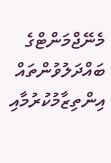މެނޭޖްމަންޓްގެ ބައްދަލުވުންތައް އިންތިޒާމުކުރުމާއި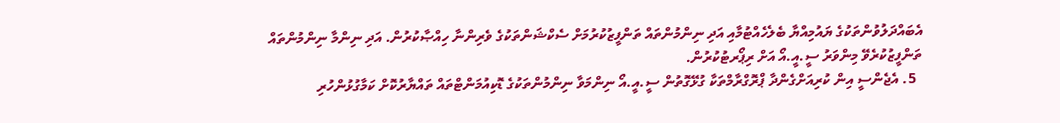އެބައްދަލުވުންތަކުގެ ޔައުމިއްޔާ ބެލެހެއްޓުމާއި އަދި ނިންމުންތައް ތަންފީޒުކުރުމަށް ސެކްޝަންތަކުގެ ވެރިންނާ ހިއްޞާކުރުން. އަދި ނިންމާ ނިންމުންތައް ތަންފީޒުކުރެވޭ މިންވަރު ސީ.އީ.އޯ އަށް ރިޕޯރޓުކުރުން.
  5. އެޖެންސީ އިން ކުރިއަށްގެންދާ ޕްރޮގްރާމްތަކާ ގުޅޭގޮތުން ސީ.އީ.އޯ ނިންމަވާ ނިންމުންތަކުގެ ޑޮކިއުމަންޓްތައް ތައްޔާރުކޮށް ކަމާގުޅުންހުރި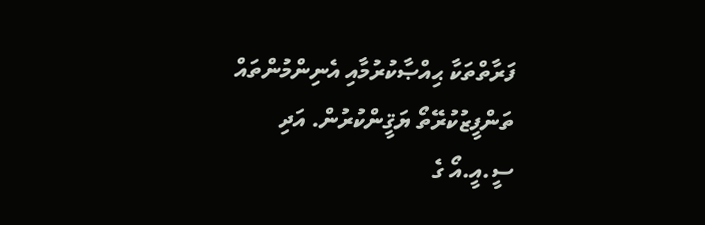ފަރާތްތަކާ ޙިއްޞާކުރުމާއި އެނިންމުންތައް ތަންފީޒުކުރޭތޯ ޔަޤީންކުރުން. އަދި ސީ.އީ.އޯ ގެ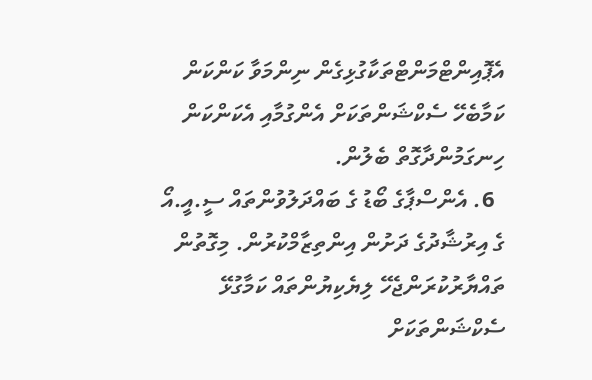އެޕޮއިންޓްމަންޓްތަކާގުޅިގެން ނިންމަވާ ކަންކަން ކަމާބެހޭ ސެކްޝަންތަކަށް އެންގުމާއި އެކަންކަން ހިނގަމުންދާގޮތް ބެލުން.
  6. އެންސްޕާގެ ބޯޑު ގެ ބައްދަލުވުންތައް ސީ.އީ.އޯ ގެ އިރުޝާދުގެ ދަށުން އިންތިޒާމްކުރުން. މިގޮތުން ތައްޔާރުކުރަންޖެހޭ ލިޔެކިޔުންތައް ކަމާގުޅޭ ސެކްޝަންތަކަށް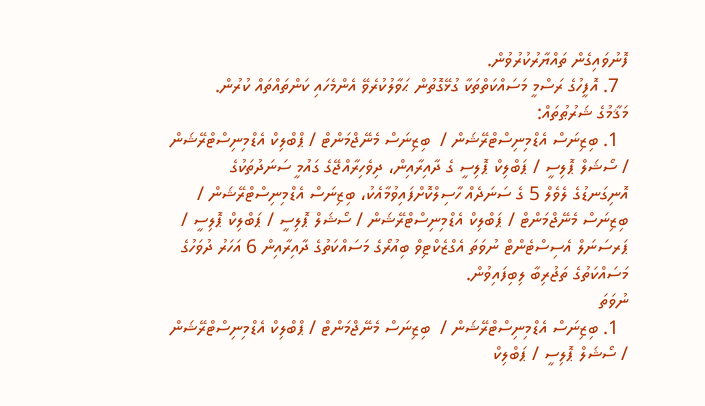ފޮނުވައިގެން ތައްޔާރުކުރުވުން.
  7. އޮފީހުގެ ރަސްމީ މަސައްކަތްތަކާ ގުޅޭގޮތުން ޙަވާލުކުރެވޭ އެންމެހައި ކަންތައްތައް ކުރުން.
މަޤާމުގެ ޝަރުޠުތައް:
  1. ބިޒިނަސް އެޑްމިނިސްޓްރޭޝަން /  ބިޒިނަސް މެނޭޖްމަންޓް / ޕްބްލިކް އެޑްމިނިސްޓްރޭޝަން / ސޯޝަލް ޕޮލިސީ / ޕަބްލިކް ޕޮލިސީ ގެ ދާއިރާއިން، ދިވެހިރާއްޖޭގެ ގައުމީ ސަނަދުތަކުގެ އޮނިގަނޑުގެ ލެވެލް 5 ގެ ސަނަދެއް ހާސިލްކޮށްފައިވުމާއެކު، ބިޒިނަސް އެޑްމިނިސްޓްރޭޝަން /  ބިޒިނަސް މެނޭޖްމަންޓް / ޕަބްލިކް އެޑްމިނިސްޓްރޭޝަން / ސޯޝަލް ޕޮލިސީ / ޕަބްލިކް ޕޮލިސީ / ޕަރސަނަލް އެސިސްޓެންޓް ނުވަތަ އެގްޒެކްޓިވް ބިއުރޯގެ މަސައްކަތުގެ ދާއިރާއިން 6 އަހަރު ދުވަހުގެ މަސައްކަތުގެ ތަޖުރިބާ ލިބިފައިވުން.
ނުވަތަ
  1. ބިޒިނަސް އެޑްމިނިސްޓްރޭޝަން /  ބިޒިނަސް މެނޭޖްމަންޓް / ޕްބްލިކް އެޑްމިނިސްޓްރޭޝަން / ސޯޝަލް ޕޮލިސީ / ޕަބްލިކް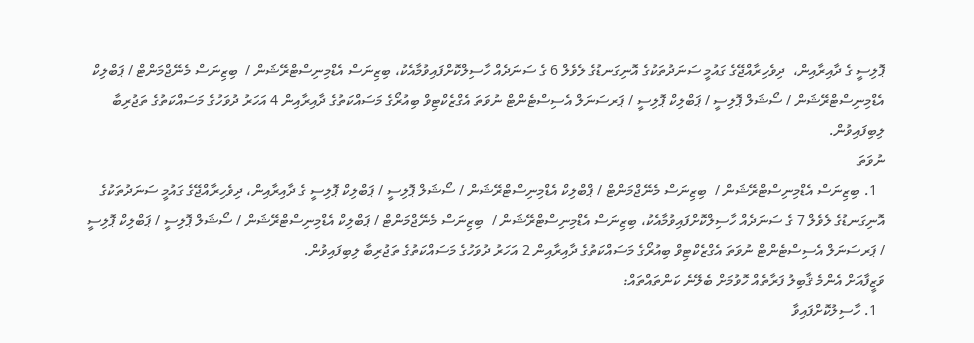ޕޮލިސީ ގެ ދާއިރާއިން،  ދިވެހިރާއްޖޭގެ ގައުމީ ސަނަދުތަކުގެ އޮނިގަނޑުގެ ލެވެލް 6 ގެ ސަނަދެއް ހާސިލްކޮށްފައިވުމާއެކު، ބިޒިނަސް އެޑްމިނިސްޓްރޭޝަން /  ބިޒިނަސް މެނޭޖްމަންޓް / ޕަބްލިކް އެޑްމިނިސްޓްރޭޝަން / ސޯޝަލް ޕޮލިސީ / ޕަބްލިކް ޕޮލިސީ / ޕަރސަނަލް އެސިސްޓެންޓް ނުވަތަ އެގްޒެކްޓިވް ބިއުރޯގެ މަސައްކަތުގެ ދާއިރާއިން 4 އަހަރު ދުވަހުގެ މަސައްކަތުގެ ތަޖުރިބާ ލިބިފައިވުން.
ނުވަތަ
  1. ބިޒިނަސް އެޑްމިނިސްޓްރޭޝަން /  ބިޒިނަސް މެނޭޖްމަންޓް / ޕްބްލިކް އެޑްމިނިސްޓްރޭޝަން / ސޯޝަލް ޕޮލިސީ / ޕަބްލިކް ޕޮލިސީ ގެ ދާއިރާއިން، ދިވެހިރާއްޖޭގެ ގައުމީ ސަނަދުތަކުގެ އޮނިގަނޑުގެ ލެވެލް 7 ގެ ސަނަދެއް ހާސިލްކޮށްފައިވުމާއެކު، ބިޒިނަސް އެޑްމިނިސްޓްރޭޝަން /  ބިޒިނަސް މެނޭޖްމަންޓް / ޕަބްލިކް އެޑްމިނިސްޓްރޭޝަން / ސޯޝަލް ޕޮލިސީ / ޕަބްލިކް ޕޮލިސީ / ޕަރސަނަލް އެސިސްޓެންޓް ނުވަތަ އެގްޒެކްޓިވް ބިއުރޯގެ މަސައްކަތުގެ ދާއިރާއިން 2 އަހަރު ދުވަހުގެ މަސައްކަތުގެ ތަޖުރިބާ ލިބިފައިވުން.
ވަޒީފާއަށް އެންމެ ޤާބިލު ފަރާތެއް ހޮވުމަށް ބެލޭނެ ކަންތައްތައް:
  1. ހާސިލުކޮށްފައިވާ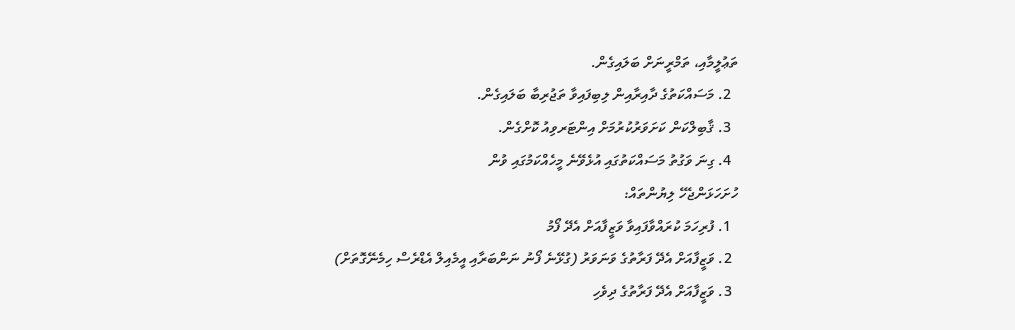ތަޢުލީމާއި، ތަމްރީނަށް ބަލައިގެން.
  2. މަސައްކަތުގެ ދާއިރާއިން ލިބިފައިވާ ތަޖުރިބާ ބަލައިގެން.
  3. ޤާބިލްކަން ކަށަވަރުކުރުމަށް އިންޓަރވިއު ކޮށްގެން.
  4. ގިނަ ވަގުތު މަސައްކަތުގައި އުޅެވޭނެ މީހެއްކަމުގައި ވުން
ހުށަހަޅަންޖެހޭ ލިޔުންތައް:
  1. ފުރިހަމަ ކުރައްވާފައިވާ ވަޒީފާއަށް އެދޭ ފޯމު
  2. ވަޒީފާއަށް އެދޭ ފަރާތުގެ ވަނަވަރު (ގުޅޭނެ ފޯނު ނަންބަރާއި އީމެއިލް އެޑްރެސް ހިމެނޭގޮތަށް)
  3. ވަޒީފާއަށް އެދޭ ފަރާތުގެ ދިވެހި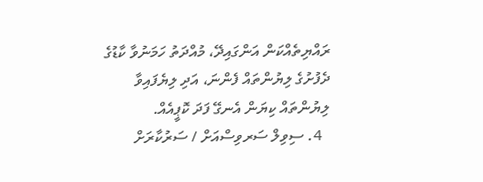ރައްޔިތެއްކަން އަންގައިދޭ، މުއްދަތު ހަމަނުވާ ކާޑުގެ ދެފުށުގެ ލިޔުންތައް ފެންނަ، އަދި ލިޔެފައިވާ ލިޔުންތައް ކިޔަން އެނގޭ ފަދަ ކޮޕީއެއް.
  4. ސިވިލް ސަރވިސްއަށް / ސަރުކާރަށް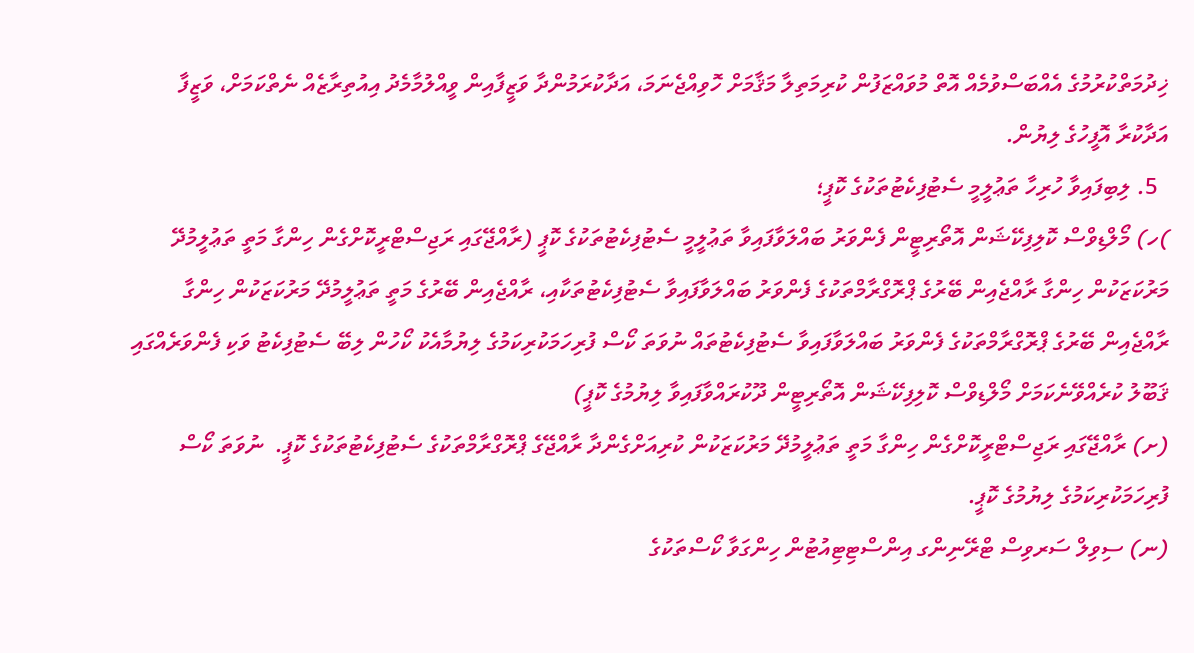ޚިދުމަތްކުރުމުގެ އެއްބަސްވުމެއް އޮތް މުވައްޒަފުން ކުރިމަތިލާ މަޤާމަށް ހޮވިއްޖެނަމަ، އަދާކުރަމުންދާ ވަޒީފާއިން ވީއްލުމާމެދު އިއުތިރާޒެއް ނެތްކަމަށް، ވަޒީފާ އަދާކުރާ އޮފީހުގެ ލިޔުން.
  5. ލިބިފައިވާ ހުރިހާ ތަޢުލީމީ ސެޓުފިކެޓުތަކުގެ ކޮޕީ؛
)ހ) މޯލްޑިވްސް ކޮލިފިކޭޝަން އޮތޯރިޓީން ފެންވަރު ބައްލަވާފައިވާ ތަޢުލީމީ ސެޓުފިކެޓުތަކުގެ ކޮޕީ (ރާއްޖޭގައި ރަޖިސްޓްރީކޮށްގެން ހިންގާ މަތީ ތަޢުލީމުދޭ މަރުކަޒަކުން ހިންގާ ރާއްޖެއިން ބޭރުގެ ޕްރޮގްރާމްތަކުގެ ފެންވަރު ބައްލަވާފައިވާ ސެޓުފިކެޓުތަކާއި، ރާއްޖެއިން ބޭރުގެ މަތީ ތަޢުލީމުދޭ މަރުކަޒަކުން ހިންގާ ރާއްޖެއިން ބޭރުގެ ޕްރޮގްރާމްތަކުގެ ފެންވަރު ބައްލަވާފައިވާ ސެޓުފިކެޓުތައް ނުވަތަ ކޯސް ފުރިހަމަކުރިކަމުގެ ލިޔުމާއެކު ކޯހުން ލިބޭ ސެޓުފިކެޓު ވަކި ފެންވަރެއްގައި ޤަބޫލު ކުރެއްވޭނެކަމަށް މޯލްޑިވްސް ކޮލިފިކޭޝަން އޮތޯރިޓީން ދޫކުރައްވާފައިވާ ލިޔުމުގެ ކޮޕީ)
(ށ) ރާއްޖޭގައި ރަޖިސްޓްރީކޮށްގެން ހިންގާ މަތީ ތަޢުލީމުދޭ މަރުކަޒަކުން ކުރިއަށްގެންދާ ރާއްޖޭގެ ޕްރޮގްރާމްތަކުގެ ސެޓުފިކެޓުތަކުގެ ކޮޕީ.  ނުވަތަ ކޯސް ފުރިހަމަކުރިކަމުގެ ލިޔުމުގެ ކޮޕީ.
(ނ) ސިވިލް ސަރވިސް ޓްރޭނިންގ އިންސްޓިޓިއުޓުން ހިންގަވާ ކޯސްތަކުގެ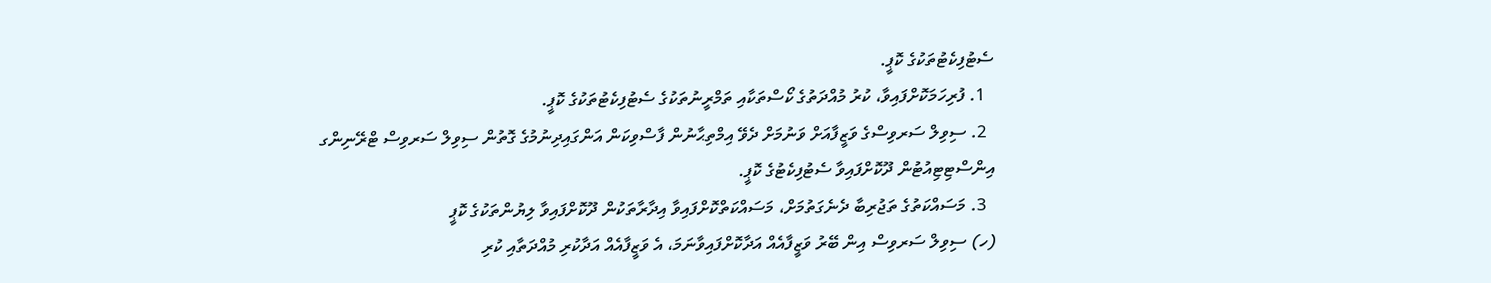ސެޓުފިކެޓުތަކުގެ ކޮޕީ.
  1. ފުރިހަމަކޮށްފައިވާ، ކުރު މުއްދަތުގެ ކޯސްތަކާއި ތަމްރީނުތަކުގެ ސެޓުފިކެޓުތަކުގެ ކޮޕީ.
  2. ސިވިލް ސަރވިސްގެ ވަޒީފާއަށް ވަނުމަށް ދެވޭ އިމްތިޙާނުން ފާސްވިކަން އަންގައިދިނުމުގެ ގޮތުން ސިވިލް ސަރވިސް ޓްރޭނިންގ އިންސްޓިޓިއުޓުން ދޫކޮށްފައިވާ ސެޓުފިކެޓުގެ ކޮޕީ.
  3. މަސައްކަތުގެ ތަޖުރިބާ ދެނެގަތުމަށް، މަސައްކަތްކޮށްފައިވާ އިދާރާތަކުން ދޫކޮށްފައިވާ ލިޔުންތަކުގެ ކޮޕީ
(ހ) ސިވިލް ސަރވިސް އިން ބޭރު ވަޒީފާއެއް އަދާކޮށްފައިވާނަމަ، އެ ވަޒީފާއެއް އަދާކުރި މުއްދަތާއި ކުރި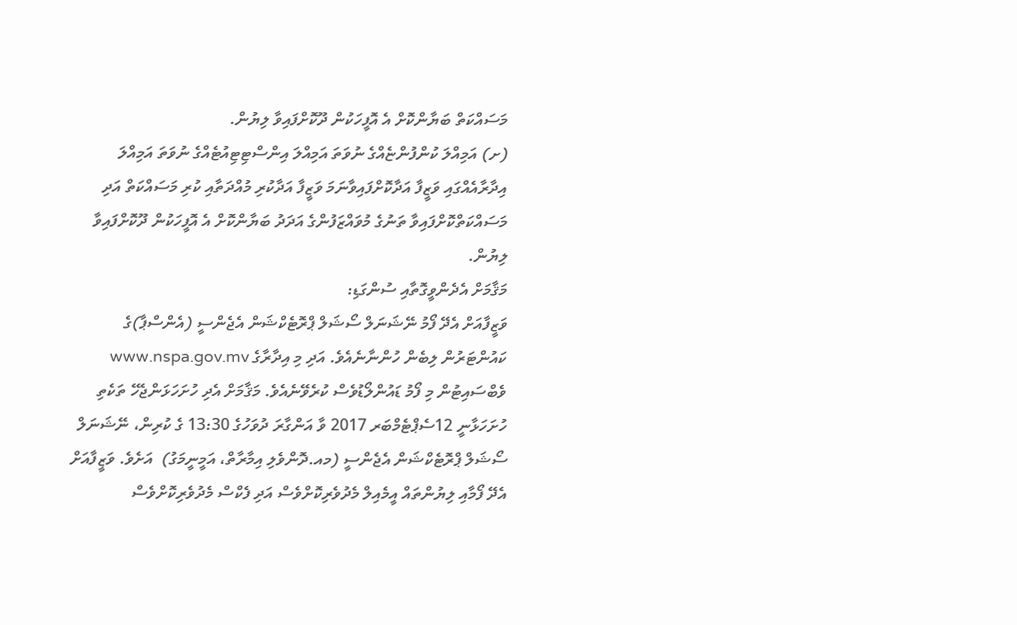މަސައްކަތް ބަޔާންކޮށް އެ އޮފީހަކުން ދޫކޮށްފައިވާ ލިޔުން.
(ށ) އަމިއްލަ ކުންފުންޏެއްގެ ނުވަތަ އަމިއްލަ އިންސްޓިޓިއުޓެއްގެ ނުވަތަ އަމިއްލަ އިދާރާއެއްގައި ވަޒީފާ އަދާކޮށްފައިވާނަމަ ވަޒީފާ އަދާކުރި މުއްދަތާއި ކުރި މަސައްކަތް އަދި މަސައްކަތްކޮށްފައިވާ ތަނުގެ މުވައްޒަފުންގެ އަދަދު ބަޔާންކޮށް އެ އޮފީހަކުން ދޫކޮށްފައިވާ ލިޔުން.
މަޤާމަށް އެދެންވީގޮތާއި ސުންގަޑި:
ވަޒީފާއަށް އެދޭ ފޯމު ނޭޝަނަލް ސޯޝަލް ޕްރޮޓެކްޝަން އެޖެންސީ (އެންސްޕާ)ގެ ކައުންޓަރުން ލިބެން ހުންނާނެއެވެ. އަދި މި އިދާރާގެ www.nspa.gov.mv  ވެބްސައިޓުން މި ފޯމު ޑައުންލޯޑުވެސް ކުރެވޭނެއެވެ. މަޤާމަށް އެދި ހުށަހަޅަންޖެހޭ ތަކެތި ހުށަހަޅާނީ 12ސެޕްޓެމްބަރ 2017 ވާ އަންގާރަ ދުވަހުގެ 13:30 ގެ ކުރިން، ނޭޝަނަލް ސޯޝަލް ޕްރޮޓެކްޝަން އެޖެންސީ (މއ.ދޮންވެލި އިމާރާތް، އަމީނީމަގު)  އަށެވެ. ވަޒީފާއަށް އެދޭ ފޯމާއި ލިޔުންތައް އީމެއިލް މެދުވެރިކޮށްވެސް އަދި ފެކްސް މެދުވެރިކޮށްވެސް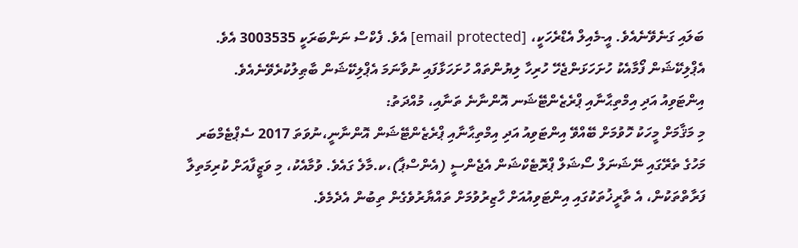ބަލައި ގަނެވޭނެއެވެ. އީ-މެއިލް އެޑްރެހަކީ، [email protected] އެވެ. ފެކްސް ނަންބަރަކީ 3003535 އެވެ. އެޕްލިކޭޝަން ފޯމާއެކު ހުށަހަޅަންޖެހޭ ހުރިހާ ލިޔުންތައް ހުށަހަޅާފައި ނުވާނަމަ އެޕްލިކޭޝަން ބާޠިލުކުރެވޭނެއެވެ.
އިންޓަވިއު އަދި އިމްތިޙާނާއި ޕްރެޒެންޓޭޝަނ އޮންނާނެ ތަނާއި، މުއްދަތު:
މި މަޤާމަށް މީހަކު ހޮވުމަށް ބޭއްވޭ އިންޓަވިއު އަދި އިމްތިޙާނާއި ޕްރެޒެންޓޭޝަން އޮންނާނީ،ނުވަތަ 2017 ސެޕްޓެމްބަރ މަހުގެ ތެރޭގައި ނޭޝަނަލް ސޯޝަލް ޕްރޮޓެކްޝަން އެޖެންސީ (އެންސްޕާ)،ކ.މާލެ ގައެވެ. ވުމާއެކު، މި ވަޒީފާއަށް ކުރިމަތިލާ ފަރާތްތަކުން، އެ ތާރީޚުތަކުގައި އިންޓަވިއުއަށް ހާޒިރުވުމަށް ތައްޔާރުވެގެން ތިބުން އެދެމެވެ.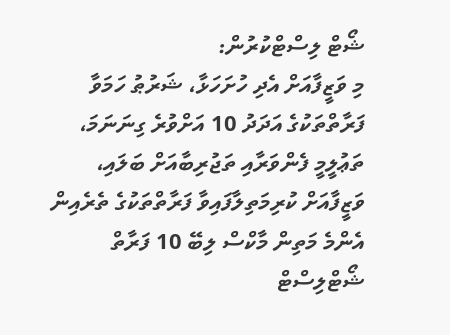ޝޯޓް ލިސްޓްކުރުން:
މި ވަޒީފާއަށް އެދި ހުށަހަޅާ، ޝަރުޠު ހަމަވާ ފަރާތްތަކުގެ އަދަދު 10 އަށްވުރެ ގިނަނަމަ، ތަޢުލީމީ ފެންވަރާއި ތަޖުރިބާއަށް ބަލައި، ވަޒީފާއަށް ކުރިމަތިލާފައިވާ ފަރާތްތަކުގެ ތެރެއިން އެންމެ މަތިން މާކްސް ލިބޭ 10 ފަރާތް ޝޯޓްލިސްޓް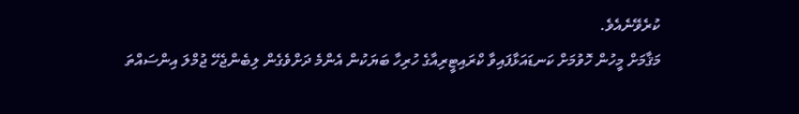ކުރެވޭނެއެވެ.
މަޤާމަށް މީހުން ހޮވުމަށް ކަނޑައަޅާފައިވާ ކްރައިޓީރިއާގެ ހުރިހާ ބަޔަކުން އެންމެ ދަށްވެގެން ލިބެންޖެހޭ ޖުމްލަ އިންސައްތަ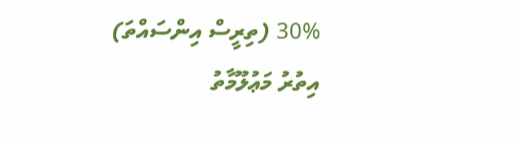30% (ތިރީސް އިންސައްތަ)
އިތުރު މަޢުލޫމާތު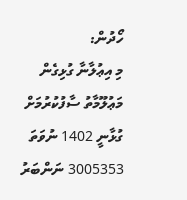ހޯދުން:
މި އިޢުލާނާ ގުޅިގެން މަޢުލޫމާތު ސާފުކުރުމަށް ގުޅާނީ 1402 ނުވަތަ 3005353 ނަންބަރު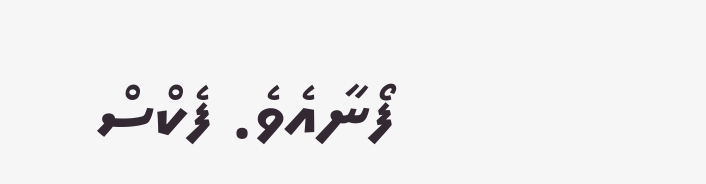ފޯނާއެވެ. ފެކްސް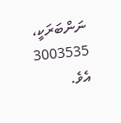ނަންބަރަކީ، 3003535 އެވެ.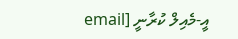އީ-މެއިލް ކުރާނީ [email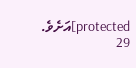protected]އަށެވެ.
29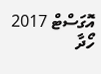އޮގަސްޓް 2017
ހޯދާ